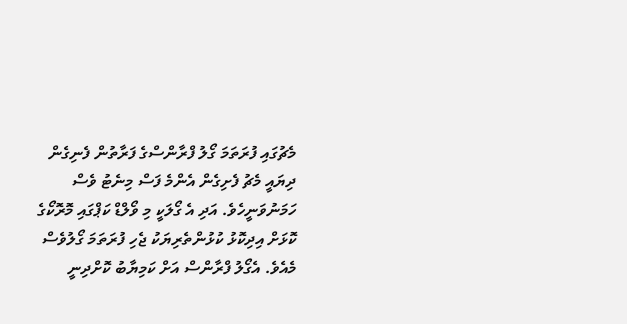މެޗުގައި ފުރަތަމަ ގޯލު ފްރާންސްގެ ފަރާތުން ފެނިގެން ދިޔައީ މެޗު ފެށިގެން އެންމެ ފަސް މިނެޓު ވެސް ހަމަނުވަނީހެވެ. އަދި އެ ގޯލަކީ މި ވޯލްޑް ކަޕްގައި މޮރޮކޯގެ ކޮޅަށް އިދިކޮޅު ކުޅުންތެރިޔަކު ޖެހި ފުރަތަމަ ގޯލުވެސް މެއެވެ. އެގޯލު ފްރާންސް އަށް ކަމިޔާބު ކޮށްދިނީ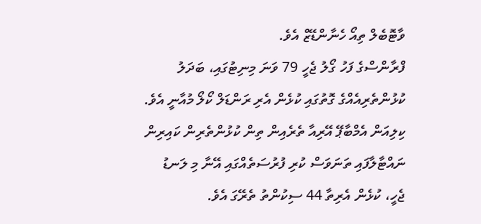ވާޓޮބެލް ތިއޯ ހެނާންޑޭޒް އެވެ.
ފްރާންސްގެ ފަހު ގޯލު ޖެހީ 79 ވަނަ މިނިޓުގައި، ބަދަލު ކުޅުންތެރިއެއްގެ ގޮތުގައި ކުޅެން އެރި ރަންޑަލް ކޯލޯ މުއާނީ އެވެ. ކިލިއަން އެމްބާޕޭ އޭރިއާ ތެރެއިން ތިން ކުޅުންތެރިން ކައިރިން ނައްޓާލާފައި ތަނަވަސް ކުރި ފުރުސަތެއްގައި އޭނާ މި ލަނޑު ޖެހީ، ކުޅެން އެރިތާ 44 ސިކުންތު ތެރޭގަ އެވެ.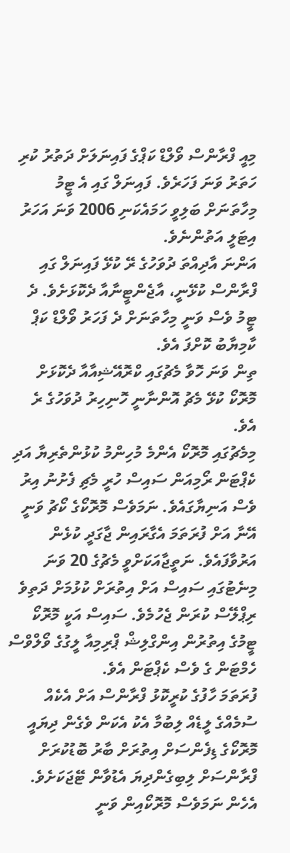މިއީ ފްރާންސް ވޯލްޑް ކަޕްގެ ފައިނަލަށް ދަތުރު ކުރި ހަތަރު ވަނަ ފަހަރެވެ. ފައިނަލް ގައި އެ ޓީމު މިހާތަނަށް ބަލިވީ ހަމައެކަނި 2006 ވަނަ އަހަރު އިޓަލީ އަތުންނެވެ.
އަންނަ އާދިއްތަ ދުވަހުގެ ރޭ ކުޅޭ ފައިނަލް ގައި ފްރާންސް ކުޅޭނީ، އާޖެންޓީނާއާ ދެކޮޅަށެވެ. ދެ ޓީމު ވެސް ވަނީ މިހާތަނަށް ދެ ފަހަރު ވޯލްޑް ކަޕް ކާމިޔާބު ކޮށްފަ އެވެ.
ތިން ވަނަ ހޮވާ މެޗުގައި ކްރޮއޭޝިއާއާ ދެކޮޅަށް މޮރޮކޯ ކުޅޭ މެޗު އޮންނާނީ ހޮނިހިރު ދުވަހުގެ ރެ އެވެ.
މިމެޗުގައި މޮރޮކޯ އެންމެ މުހިންމު ކުޅުންތެރިޔާ އަދި ކެޕްޓަން ރޯމިއަން ސައިސް ހުރީ މެޗި ފެށުނު އިރު ވެސް އަނިޔާގައެވެ. ނަމަވެސް މޮރޮކޯގެ ކޯޗު ވަނީ އޭނާ އަށް ފުރަތަމަ އެގާރައިން ޖާގަދީ ކުޅެން އަރުވާފައެވެ. ނަތީޖާއަކަށްވީ މެޗުގެ 20 ވަނަ މިނެޓުގައި ސައިސް އަށް އިތުރަށް ކުޅުމަށް ދަތިވެ ރިޕްލޭސް ކުރަން ޖެހުމެވެ. ސައިސް އަކީ މޮރޮކޯ ޓީމުގެ އިތުރުން އިންގްލިޝް ޕްރިމިއާ ލީގުގެ ވޯލްވްސް ހެމްޓަން ގެ ވެސް ކެޕްޓަން އެވެ.
ފުރަތަމަ ހާފުގެ ކުރީކޮޅު ފްރާންސް އަށް އެކެއް ސުމެއްގެ ލީޑެއް ލިބުމާ އެކު އެކަން ވެގެން ދިޔައީ މޮރޮކޯގެ ޑިފެންސަށް އިތުރަށް ބާރު ބޮޑުކުރަށް ފްރާންސަށް ލިބިގެންދިޔަ އެޑުވާން ޓޭޖަކަށެވެ. އެހެން ނަމަވެސް މޮރޮކޯއިން ވަނީ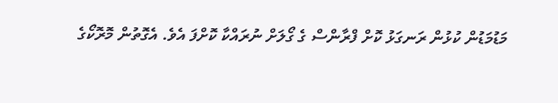މަޑުމަޑުން ކުޅުން ރަނގަޅު ކޮށް ފްރާންސް ގެ ގޯލަށް ނުރައްކާ ކޮށްފަ އެވެ. އެގޮތުން މޮރޮކޯގެ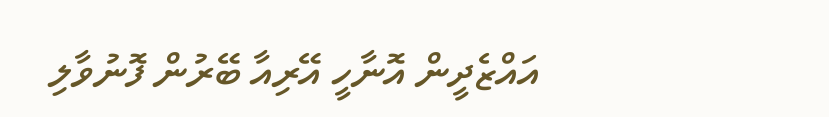އައްޒެދީން އޮނާހީ އޭރިއާ ބޭރުން ފޮނުވާލި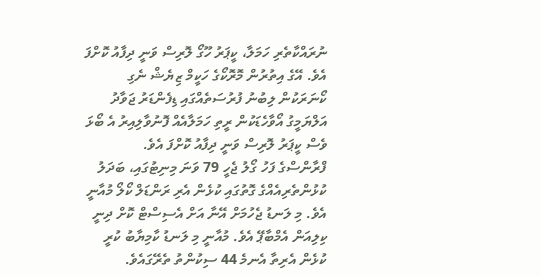ނުރައްކާތެރި ހަމަލާ، ކީޕަރު ހޫގޯ ލޮރިސް ވަނީ ދިފާއު ކޮށްފަ އެވެ. އޭގެ އިތުރުން މޮރޮކޯގެ ހަކީމް ޒިޔެޝް ނެގި ކޯނަރަކުން ލިބުނު ފުރުސަތެއްގައި ޑިފެންޑަރު ޖަވާދު އަލްޔަމީގު އޯވާހެޑަކުން ރީތި ހަމަލާއެއް ފޮނުވާލިއިރު އެ ބޯޅަ ވެސް ކީޕަރު ލޮރިސް ވަނީ ދިފާއު ކޮށްފަ އެވެ.
ފްރާންސްގެ ފަހު ގޯލު ޖެހީ 79 ވަނަ މިނިޓުގައި، ބަދަލު ކުޅުންތެރިއެއްގެ ގޮތުގައި ކުޅެން އެރި ރަންޑަލް ކޯލޯ މުއާނީ އެވެ. މި ލަނޑު ޖެހުމަށް އޭނާ އަށް އެސިސްޓް ކޮށް ދިނީ ކިލިއަން އެމްބާޕޭ އެވެ. މުއާނީ މި ލަނޑު ކާމިޔާބު ކުރީ ކުޅެން އެރިތާ އެނމެ 44 ސިކުންތު ތެރޭގައެވެ.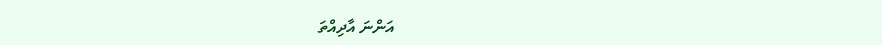އަންނަ އާދިއްތަ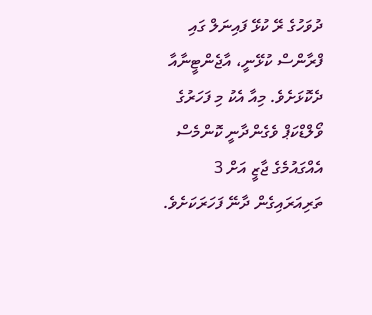ދުވަހުގެ ރޭ ކުޅޭ ފައިނަލް ގައި ފްރާންސް ކުޅޭނީ، އާޖެންޓީނާއާ ދެކޮޅަށެވެ. މިއާ އެކު މި ފަހަރުގެ ވޯލްޑްކަޕް ވެގެންދާނީ ކޮންމެސް އެއްގައުމެގެ ޖާޒީ އަށް 3 ތަރިއަރައިގެން ދާނޭ ފަހަރަކަށެވެ.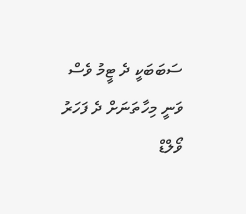ސަބަބަކީ ދެ ޓީމު ވެސް ވަނީ މިހާތަނަށް ދެ ފަހަރު ވޯލްޑް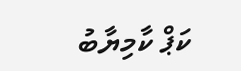ކަޕް ކާމިޔާބު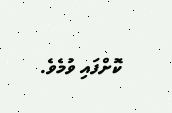ކޮށްފައި ވުމެވެ.